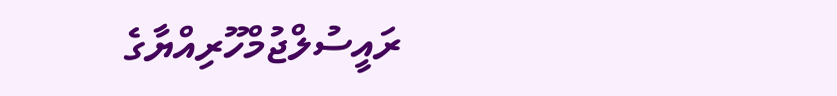ރައީސުލްޖުމްހޫރިއްޔާގެ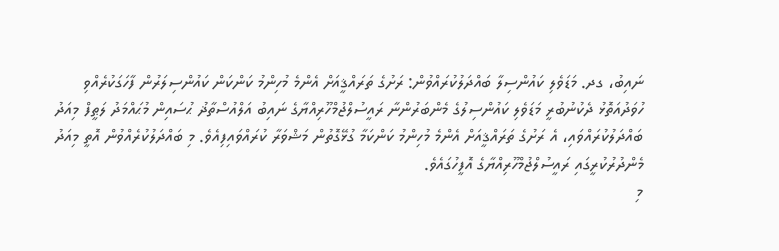ނައިބު، ގދ. މަޑަވެލި ކައުންސިލާ ބައްދަލުކުރައްވުން: ރަށުގެ ތަރައްޤީއަށް އެންމެ މުހިންމު ކަންކަން ކައުންސިލަރުން ފާހަގަކުރެއްވި
ހުވަދުއަތޮޅު ދެކުނުބުރީ މަޑަވެލި ކައުންސިލުގެ މެންބަރުންނާ ރައީސުލްޖުމްހޫރިއްޔާގެ ނައިބު އަލްއުސްތާޛު ޙުސައިން މުޙައްމަދު ލަޠީފް މިއަދު ބައްދަލުކުރައްވައި، އެ ރަށުގެ ތަރައްޤީއަށް އެންމެ މުހިންމު ކަންކަމާ ގުޅޭގޮތުން މަޝްވަރާ ކުރައްވައިފިއެވެ. މި ބައްދަލުކުރެއްވުން އޮތީ މިއަދު މެންދުރުކުރީގައި ރައީސުލްޖުމްހޫރިއްޔާގެ އޮފީހުގައެވެ.
މި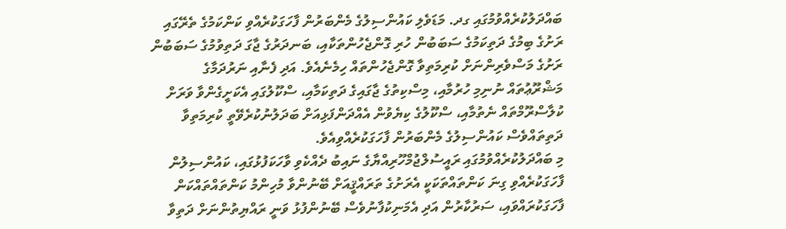ބައްދަލުކުރެއްވުމުގައި ގދ. މަޑަވެލި ކައުންސިލުގެ މެންބަރުން ފާހަގަކުރެއްވި ކަންކަމުގެ ތެރޭގައި ރަށުގެ ބިމުގެ ދަތިކަމުގެ ސަބަބުން ހުރި ގޮންޖެހުންތަކާއި، ބަނދަރުގެ ޖާގަ ދަތިވުމުގެ ސަބަބުން ރަށުގެ މަސްވެރިންނަށް ކުރިމަތިވާ ގޮންޖެހުންތައް ހިމެނެއެވެ. އަދި ފެނާއި ނަރުދަމާގެ މަޝްރޫޢުތައް ނުނިމި ހުރުމާއި، މިސްކިތުގެ ޖާގައިގެ ދަތިކަމާއި، ސްކޫލުގައި އެކަށީގެންވާ ވަރަށް ކުލާސްރޫމްތައް ނެތުމާއި، ސްކޫލުގެ ކިޔެވުން އެއްދަންފަޅިއަށް ބަދަލުނުކުރެވޭތީ ކުރިމަތިވާ ދަތިތައްވެސް ކައުންސިލުގެ މެންބަރުން ފާހަގަކުރެއްވިއެވެ.
މި ބައްދަލުކުރެއްވުމުގައި ރައީސުލްޖުމްހޫރިއްޔާގެ ނައިބު ދެއްކެވި ވާހަކަފުޅުގައި، ކައުންސިލުން ފާހަގަކުރެއްވި ގިނަ ކަންތައްތަކަކީ އެރަށުގެ ތަރައްޤީއަށް ބޭނުންވާ މުހިންމު ކަންތައްތައްކަން ފާހަގަކުރައްވައި، ސަރުކާރުން އަދި އެމަނިކުފާނުވެސް ބޭނުންފުޅު ވަނީ ރައްޔިތުންނަށް ދަތިވާ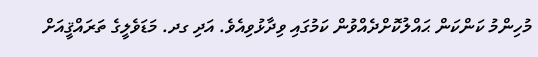މުހިންމު ކަންކަން ޙައްލުކޮށްދެއްވުން ކަމުގައި ވިދާޅުވިއެވެ. އަދި ގދ. މަޑަވެލީގެ ތަރައްޤީއަށް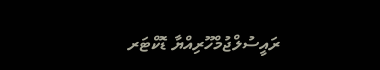ރައީސުލްޖުމްހޫރިއްޔާ ޑޮކްޓަރ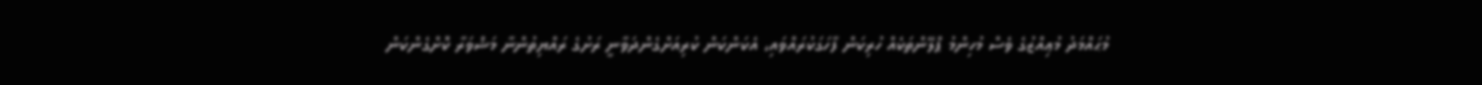މުޙައްމަދު މުޢިއްޒުގެ ވެސް މުހިންމު ޕްލޭންތަކެއް ހުރިކަން ފާހަގަކުރައްވައި، އެކަންކަން ކުރިއަށްގެންދަވާނީ ރަށުގެ ރައްޔިތުންނާ މަޝްވަރާ ކޮށްގެންކަން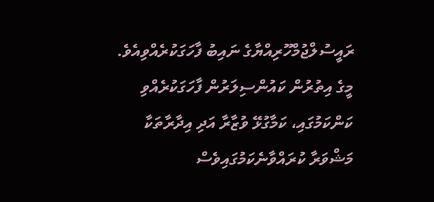ރައީސުލްޖުމްހޫރިއްޔާގެ ނައިބު ފާހަގަކުރެއްވިއެވެ. މީގެ އިތުރުން ކައުންސިލަރުން ފާހަގަކުރެއްވި ކަންކަމުގައި، ކަމާގުޅޭ ވުޒާރާ އަދި އިދާރާތަކާ މަޝްވަރާ ކުރައްވާނެކަމުގައިވެސް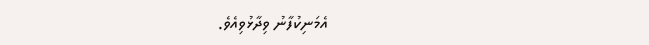އެމަނިކުފާނު ވިދާޅުވިއެވެ.